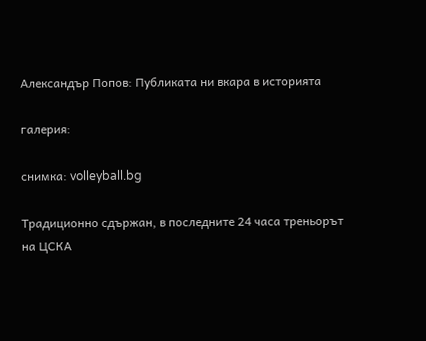Александър Попов: Публиката ни вкара в историята

галерия:

снимка: volleyball.bg

Традиционно сдържан, в последните 24 часа треньорът на ЦСКА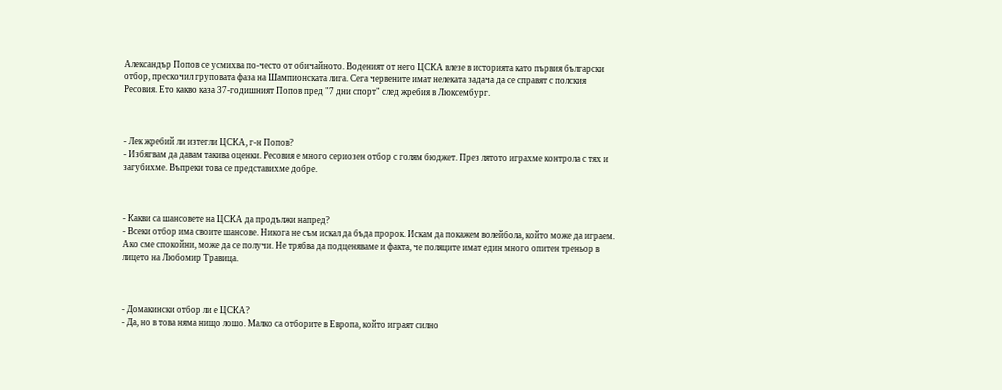Александър Попов се усмихва по-често от обичайното. Воденият от него ЦСКА влезе в историята като първия български отбор, прескочил груповата фаза на Шампионската лига. Сега червените имат нелеката задача да се справят с полския Ресовия. Ето какво каза 37-годишният Попов пред "7 дни спорт" след жребия в Люксембург.



- Лек жребий ли изтегли ЦСКА, г-н Попов?
- Избягвам да давам такива оценки. Ресовия е много сериозен отбор с голям бюджет. През лятото играхме контрола с тях и загубихме. Въпреки това се представихме добре.



- Какви са шансовете на ЦСКА да продължи напред?
- Всеки отбор има своите шансове. Никога не съм искал да бъда пророк. Искам да покажем волейбола, който може да играем. Ако сме спокойни, може да се получи. Не трябва да подценяваме и факта, че поляците имат един много опитен треньор в лицето на Любомир Травица.



- Домакински отбор ли е ЦСКА?
- Да, но в това няма нищо лошо. Малко са отборите в Европа, който играят силно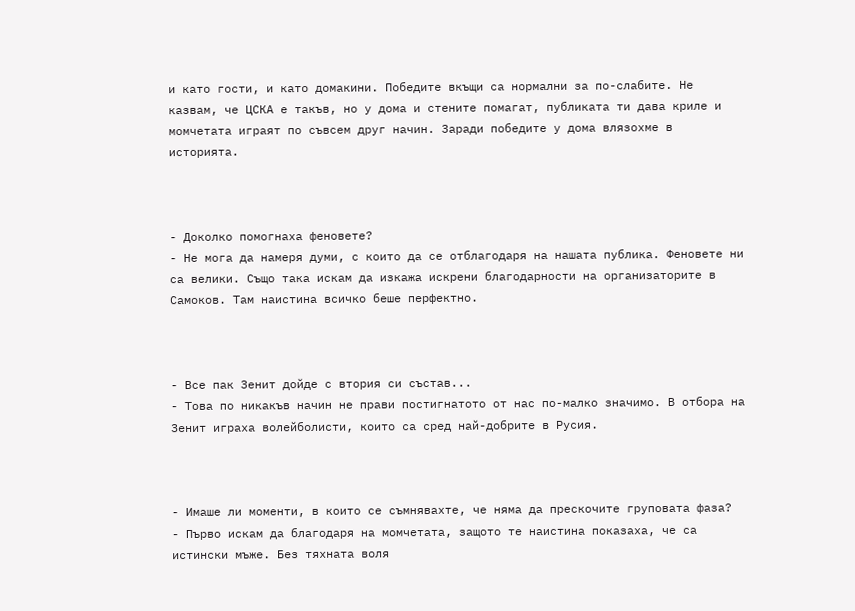и като гости, и като домакини. Победите вкъщи са нормални за по-слабите. Не казвам, че ЦСКА е такъв, но у дома и стените помагат, публиката ти дава криле и момчетата играят по съвсем друг начин. Заради победите у дома влязохме в историята.



- Доколко помогнаха феновете?
- Не мога да намеря думи, с които да се отблагодаря на нашата публика. Феновете ни са велики. Също така искам да изкажа искрени благодарности на организаторите в Самоков. Там наистина всичко беше перфектно.



- Все пак Зенит дойде с втория си състав...
- Това по никакъв начин не прави постигнатото от нас по-малко значимо. В отбора на Зенит играха волейболисти, които са сред най-добрите в Русия.



- Имаше ли моменти, в които се съмнявахте, че няма да прескочите груповата фаза?
- Първо искам да благодаря на момчетата, защото те наистина показаха, че са истински мъже. Без тяхната воля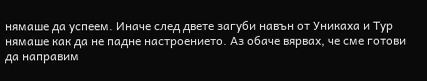нямаше да успеем. Иначе след двете загуби навън от Уникаха и Тур нямаше как да не падне настроението. Аз обаче вярвах, че сме готови да направим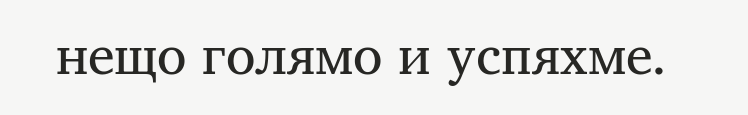нещо голямо и успяхме.